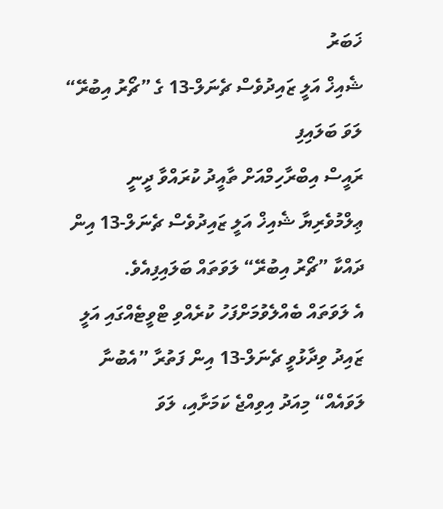ޚަބަރު
ޝެއިޚް އަލީ ޒައިދުވެސް ޗެނަލް-13 ގެ ”ޗޯރު އިބުރޭ“ ލަވަ ބަލައިފި
ރައީސް އިބްރާހިމްއަށް ތާއީދު ކުރައްވާ ދީނީ ޢިލްމުވެރިޔާ ޝެއިޚް އަލީ ޒައިދުވެސް ޗެނަލް-13 އިން ދައްކާ ”ޗޯރު އިބުރޭ“ ލަވަތައް ބަލައިފިއެވެ.
އެ ލަވަތައް ބެއްލެވުމަށްފަހު ކުރެއްވި ޓްވީޓެއްގައި އަލީ ޒައިދު ވިދާޅުވީ ޗެނަލް-13 އިން ފަތުރާ ”އެބުނާ ލަވައެއް“ މިއަދު އިވިއްޖެ ކަމަށާއި، ލަވަ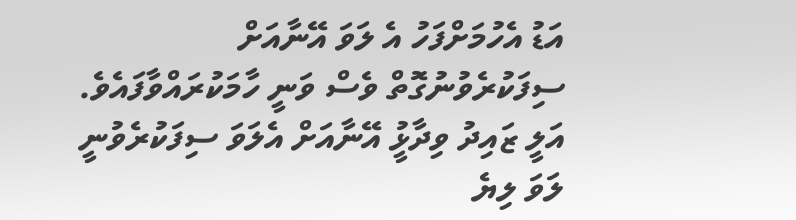އަޑު އެހުމަށްފަހު އެ ލަވަ އޭނާއަށް ސިފަކުރެވުނުގޮތް ވެސް ވަނީ ހާމަކުރައްވާފައެވެ.
އަލީ ޒައިދު ވިދާޅުީ އޭނާއަށް އެލަވަ ސިފަކުރެވުނީ ލަވަ ލިޔެ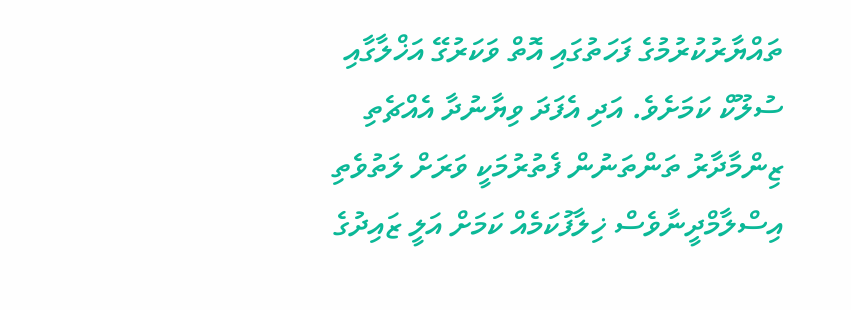ތައްޔާރުކުރުމުގެ ފަހަތުގައި އޮތް ވަކަރުގޭ އަޚްލާގާއި ސުލޫކް ކަމަށެވެ. އަދި އެފަދަ ވިޔާނުދާ އެއްޗެތި ޒިންމާދާރު ތަންތަނުން ފެތުރުމަކީ ވަރަށް ލަތުވެތި އިސްލާމްދީނާވެސް ޚިލާފުކަމެއް ކަމަށް އަލީ ޒައިދުގެ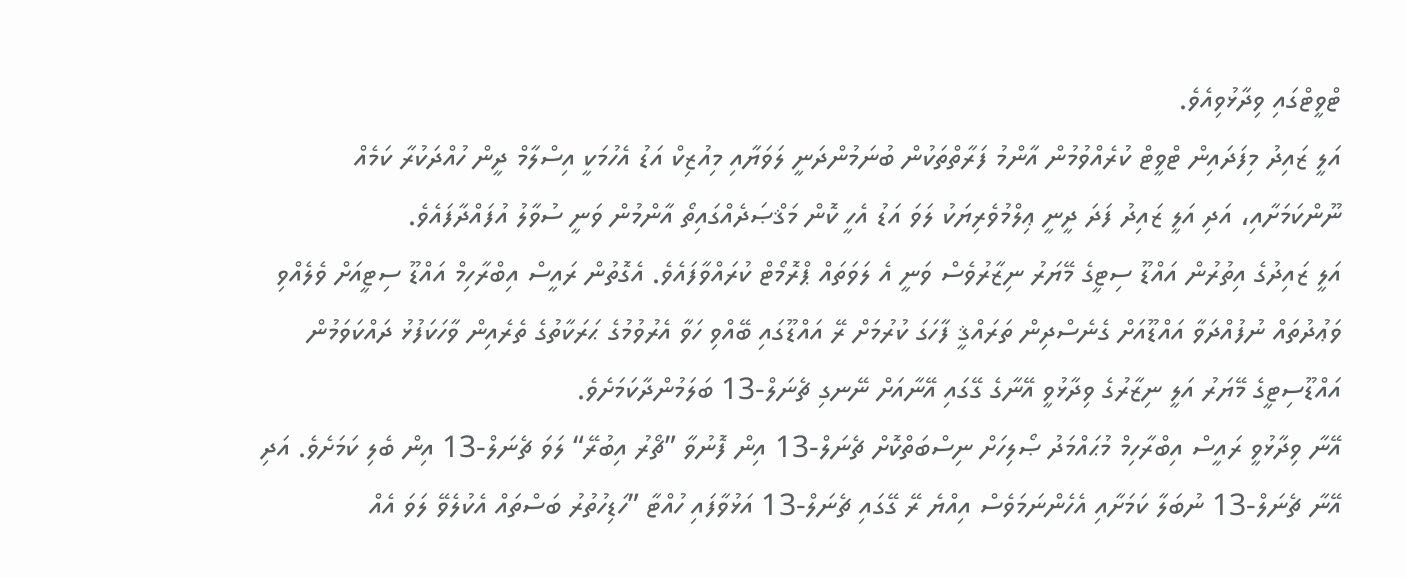ޓްވީޓްގައި ވިދާޅުވިއެވެ.
އަލީ ޒައިދު މިފަދައިން ޓްވީޓް ކުރެއްވުމުން އާންމު ފަރާތްތަކުން ބުނަމުންދަނީ ލަވަޔާއި މިއުޒިކް އަޑު އެހުމަކީ އިސްލާމް ދީން ހުއްދަކުރާ ކަމެއް ނޫންކަމަށާއި، އަދި އަލީ ޒައިދު ފަދަ ދީނީ ޢިލްމުވެރިޔަކު ލަވަ އަޑު އެހީ ކޮން މަޤްޞަދެއްގައިތޯ އާންމުން ވަނީ ސުވާލު އުފައްދާފައެވެ.
އަލީ ޒައިދުގެ އިތުރުން އައްޑޫ ސިޓީގެ މޭޔަރު ނިޒާރުވެސް ވަނީ އެ ލަވަތައް ޕްރޮމޯޓް ކުރައްވާފައެވެ. އެގޮތުން ރައީސް އިބްރާހިމް އައްޑޫ ސިޓީއަށް ވެލެއްވި ވަޢުދުތައް ނުފުއްދަވާ އައްޑޫއަށް ގެނެސްދިން ތަރައްޤީ ފާހަގަ ކުރުމަށް ރޭ އައްޑޫގައި ބޭއްވި ހަވާ އެރުވުމުގެ ޙަރަކާތުގެ ތެރެއިން ވާހަކަފުޅު ދައްކަވަމުން އައްޑޫސިޓީގެ މޭޔަރު އަލީ ނިޒާރުގެ ވިދާޅުވީ އޭނާގެ ގޭގައި އޭނާއަށް ނޭނގި ޗެނަލް-13 ބަލަމުންދާކަމަށެވެ.
އޭނާ ވިދާޅުވީ ރައީސް އިބްރާހިމް މުޙައްމަދު ޞޯލިހަށް ނިސްބަތްކޮށް ޗެނަލް-13 އިން ފޮނުވާ ”ޗޯރު އިބުރޭ“ ލަވަ ޗެނަލް-13 އިން ބެލި ކަމަށެވެ. އަދި އޭނާ ޗެނަލް-13 ނުބަލާ ކަމަށާއި އެހެންނަމަވެސް އިއްޔެ ރޭ ގޭގައި ޗެނަލް-13 އަޅުވާފައި ހުއްޓާ ”ހަޑިހުތުރު ބަސްތައް އެކުލެވޭ ލަވަ އެއް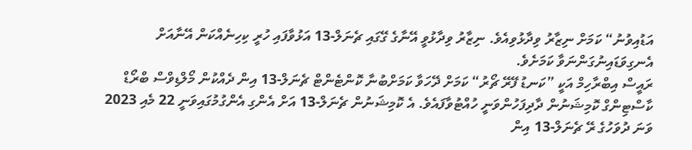އަޑުއިވުނު“ ކަމަށް ނިޒާރު ވިދާޅުވިއެވެ. ނިޒާރު ވިދާޅުވީ އޭނާގެ ގޭގައި ޗެނަލް-13 އަޅުވާފައި ހުރީ ކިހިނެއްކަން އޭނާއަށް އެނގިވަޑައިނުގަންނަވާ ކަމަށެވެ.
ރައީސް އިބްރާހިމް އަކީ ”ކަނޑު ފޭރޭ ޗޯރު“ ކަމަށް ދޭހަވާ ކަމަށްބުނާ ކޮންޓެންޓް ޗެނަލް-13 އިން ދެއްކުން މޯލްޑިވްސް ބްރޯޑް ކާސްޓިންގް ކޮމިޝަނުން ދާދިފަހުންވަނީ ހުއްޓުވާފައެވެ. އެ ކޮމިޝަނުން ޗެނަލް-13 އަށް އެންގި އެންގުމުގައިވަނީ 22 މެއި 2023 ވަނަ ދުވަހުގެ ރޭ ޗެނަލް-13 އިން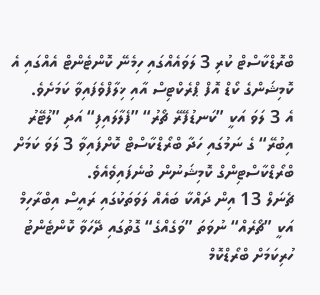ބްރޮޑްކާސްޓް ކުރި 3 ލަވައެއްގައި ހިމެނޭ ކޮންޓެންޓް އެއްގައި އެ ކޮމިޝަންގެ ކޯޑް އޮފް ޕްރެކްޓިސް އާއި ޚިލާފްވެފައިވާ ކަމަށެވެ.
އެ 3 ލަވަ އަކީ ”ކަނޑުފޭރޭ ޗޯރު“ ”ފެލާލައިފި“ އަދި ”ލުޓޭރު އިބުރޭ“ ގެ ނަމުގައި ހަދާ ބްރޯޑްކާސްޓް ކޮށްފައިވާ 3 ލަވަ ކަމަށް ބްރޯޑްކާސްޓިންގް ކޮމިޝަނުން ބުނެފައިވެއެވެ.
ޗެނަލް 13 އިން ދައްކާ ބައެއް ލަވަތަކުގައި ރައީސް އިބްރާހިމް އަކީ ”ޗޯރެއް“ ނުވަތަ ”ވަގެއްގެ“ ގޮތުގައި ދޭހަވާ ކޮންޓެންޓު ހުރިކަމަށް ބްރޯޑްކޮމް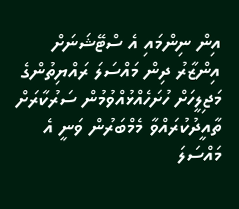އިން ނިންމައި އެ ސްޓޭޝަނަށް އިންޒާރު ދިން މައްސަލަ ރައްޔިތުންގެ މަޖިލީހަށް ހުށަހެއްޅުއްވުމުން ސަރުކާރަށް ތާއީދުކުރައްވާ މެމްބަރުން ވަނީ އެ މައްސަލަ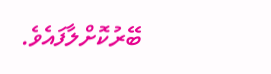ބޭރުކޮށްލާފައެވެ.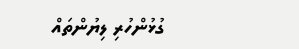ގުޅުންހުރި ލިޔުންތައް